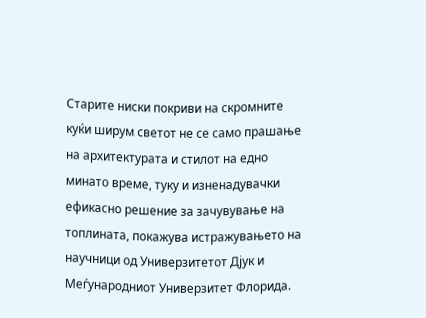Старите ниски покриви на скромните куќи ширум светот не се само прашање на архитектурата и стилот на едно минато време, туку и изненадувачки ефикасно решение за зачувување на топлината, покажува истражувањето на научници од Универзитетот Дјук и Меѓународниот Универзитет Флорида.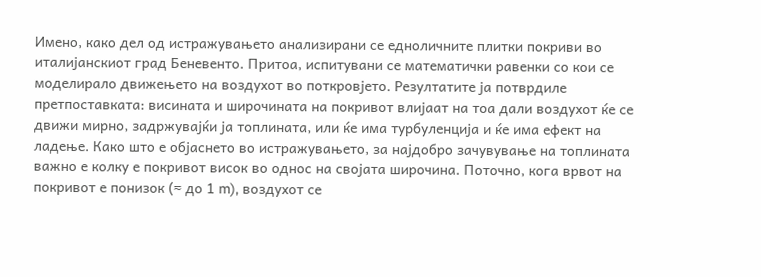Имено, како дел од истражувањето анализирани се едноличните плитки покриви во италијанскиот град Бенeвенто. Притоа, испитувани се математички равенки со кои се моделирало движењето на воздухот во поткровјето. Резултатите ја потврдиле претпоставката: висината и широчината на покривот влијаат на тоа дали воздухот ќе се движи мирно, задржувајќи ја топлината, или ќе има турбуленција и ќе има ефект на ладење. Како што е објаснето во истражувањето, за најдобро зачувување на топлината важно е колку е покривот висок во однос на својата широчина. Поточно, кога врвот на покривот е понизок (≈ дo 1 m), воздухот се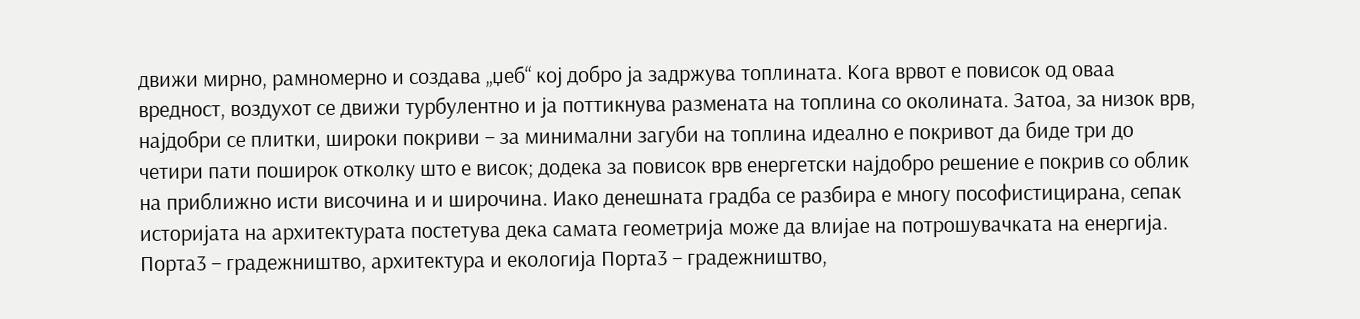движи мирно, рамномерно и создава „џеб“ кој добро ја задржува топлината. Кога врвот е повисок од оваа вредност, воздухот се движи турбулентно и ја поттикнува размената на топлина со околината. Затоа, за низок врв, најдобри се плитки, широки покриви – за минимални загуби на топлина идеално е покривот да биде три до четири пати поширок отколку што е висок; додека за повисок врв енергетски најдобро решение е покрив со облик на приближно исти височина и и широчина. Иако денешната градба се разбира е многу пософистицирана, сепак историјата на архитектурата постетува дека самата геометрија може да влијае на потрошувачката на енергија.
Порта3 – градежништво, архитектура и екологија Порта3 – градежништво,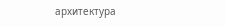архитектура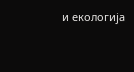и екологија